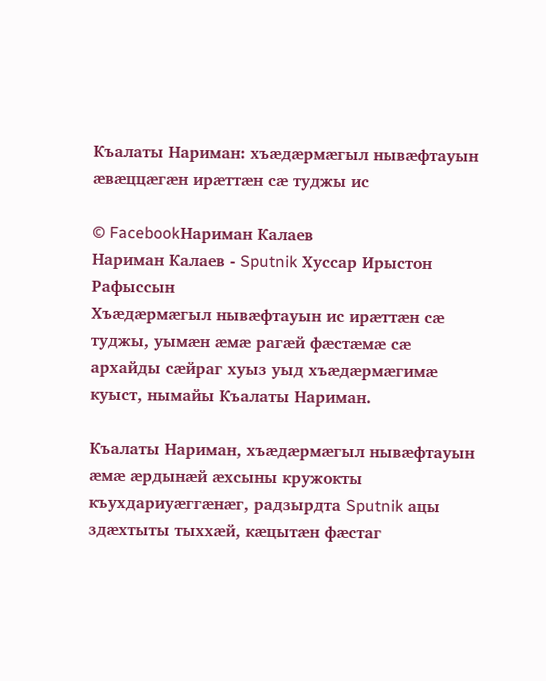Къалаты Нариман: хъӕдӕрмӕгыл нывӕфтауын ӕвӕццӕгӕн ирӕттӕн сӕ туджы ис

© FacebookНариман Калаев
Нариман Калаев - Sputnik Хуссар Ирыстон
Рафыссын
Хъӕдӕрмӕгыл нывӕфтауын ис ирӕттӕн сӕ туджы, уымӕн ӕмӕ рагӕй фӕстӕмӕ сӕ архайды сӕйраг хуыз уыд хъӕдӕрмӕгимӕ куыст, нымайы Къалаты Нариман.

Къалаты Нариман, хъӕдӕрмӕгыл нывӕфтауын ӕмӕ ӕрдынӕй ӕхсыны кружокты къухдариуӕггӕнӕг, радзырдта Sputnik ацы здӕхтыты тыххӕй, кӕцытӕн фӕстаг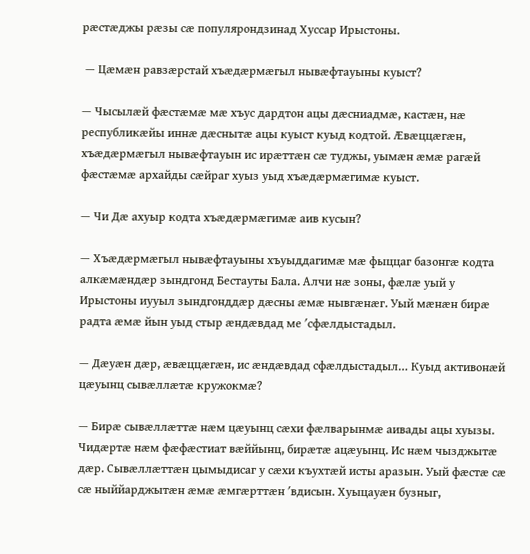рӕстӕджы рӕзы сӕ популярондзинад Хуссар Ирыстоны.

 — Цӕмӕн равзӕрстай хъӕдӕрмӕгыл нывӕфтауыны куыст?

— Чысылӕй фӕстӕмӕ мӕ хъус дардтон ацы дӕсниадмӕ, кастӕн, нӕ республикӕйы иннӕ дӕснытӕ ацы куыст куыд кодтой. Ӕвӕццӕгӕн, хъӕдӕрмӕгыл нывӕфтауын ис ирӕттӕн сӕ туджы, уымӕн ӕмӕ рагӕй фӕстӕмӕ архайды сӕйраг хуыз уыд хъӕдӕрмӕгимӕ куыст.

— Чи Дӕ ахуыр кодта хъӕдӕрмӕгимӕ аив кусын?

— Хъӕдӕрмӕгыл нывӕфтауыны хъуыддагимӕ мӕ фыццаг базонгӕ кодта алкӕмӕндӕр зындгонд Бестауты Бала. Алчи нӕ зоны, фӕлӕ уый у Ирыстоны иууыл зындгонддӕр дӕсны ӕмӕ нывгӕнӕг. Уый мӕнӕн бирӕ радта ӕмӕ йын уыд стыр ӕндӕвдад ме ′сфӕлдыстадыл.

— Дӕуӕн дӕр, ӕвӕццӕгӕн, ис ӕндӕвдад сфӕлдыстадыл… Куыд активонӕй цӕуынц сывӕллӕтӕ кружокмӕ?

— Бирӕ сывӕллӕттӕ нӕм цӕуынц сӕхи фӕлварынмӕ аивады ацы хуызы. Чидӕртӕ нӕм фӕфӕстиат вӕййынц, бирӕтӕ ацӕуынц. Ис нӕм чызджытӕ дӕр. Сывӕллӕттӕн цымыдисаг у сӕхи къухтӕй исты аразын. Уый фӕстӕ сӕ сӕ ныййарджытӕн ӕмӕ ӕмгӕрттӕн ′вдисын. Хуыцауӕн бузныг,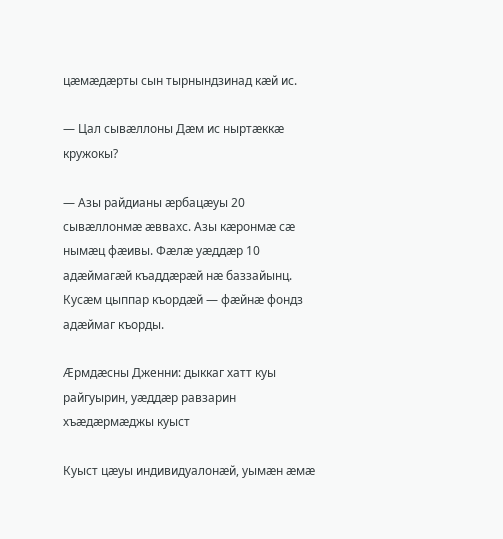цӕмӕдӕрты сын тырнындзинад кӕй ис.

— Цал сывӕллоны Дӕм ис ныртӕккӕ кружокы?

— Азы райдианы ӕрбацӕуы 20 сывӕллонмӕ ӕввахс. Азы кӕронмӕ сӕ нымӕц фӕивы. Фӕлӕ уӕддӕр 10 адӕймагӕй къаддӕрӕй нӕ баззайынц. Кусӕм цыппар къордӕй — фӕйнӕ фондз адӕймаг къорды.

Ӕрмдӕсны Дженни: дыккаг хатт куы райгуырин, уӕддӕр равзарин хъӕдӕрмӕджы куыст

Куыст цӕуы индивидуалонӕй, уымӕн ӕмӕ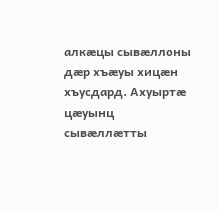алкӕцы сывӕллоны дӕр хъӕуы хицӕн хъусдард. Ахуыртӕ цӕуынц сывӕллӕтты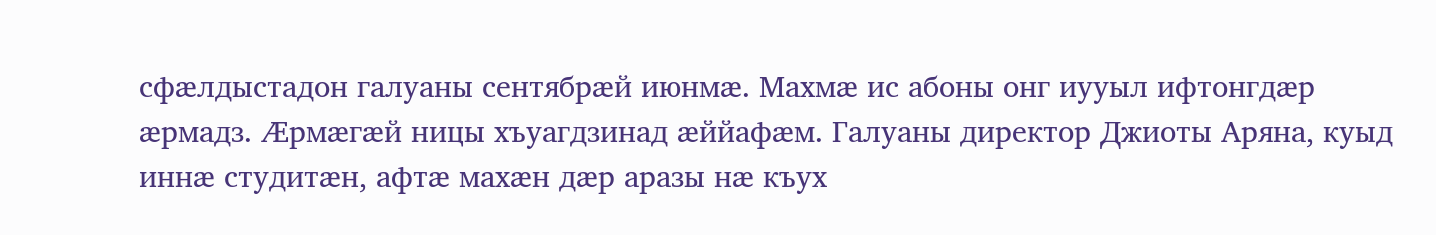сфӕлдыстадон галуаны сентябрӕй июнмӕ. Махмӕ ис абоны онг иууыл ифтонгдӕр ӕрмадз. Ӕрмӕгӕй ницы хъуагдзинад ӕййафӕм. Галуаны директор Джиоты Аряна, куыд иннӕ студитӕн, афтӕ махӕн дӕр аразы нӕ къух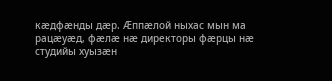кӕдфӕнды дӕр. Ӕппӕлой ныхас мын ма рацӕуӕд, фӕлӕ нӕ директоры фӕрцы нӕ студийы хуызӕн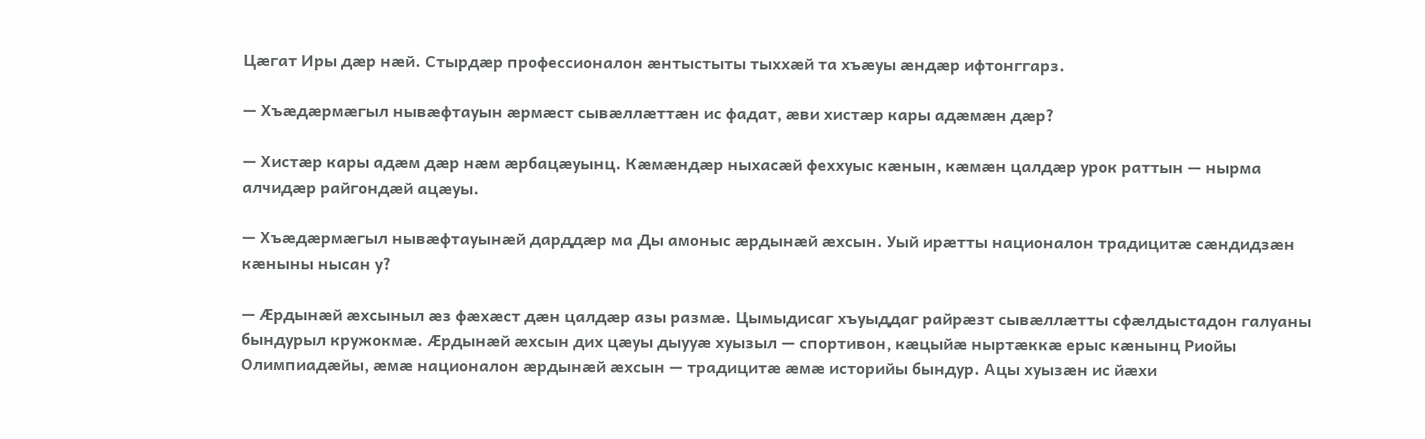Цӕгат Иры дӕр нӕй. Стырдӕр профессионалон ӕнтыстыты тыххӕй та хъӕуы ӕндӕр ифтонггарз.

— Хъӕдӕрмӕгыл нывӕфтауын ӕрмӕст сывӕллӕттӕн ис фадат, ӕви хистӕр кары адӕмӕн дӕр?

— Хистӕр кары адӕм дӕр нӕм ӕрбацӕуынц. Кӕмӕндӕр ныхасӕй феххуыс кӕнын, кӕмӕн цалдӕр урок раттын — нырма алчидӕр райгондӕй ацӕуы.

— Хъӕдӕрмӕгыл нывӕфтауынӕй дарддӕр ма Ды амоныс ӕрдынӕй ӕхсын. Уый ирӕтты националон традицитӕ сӕндидзӕн кӕныны нысан у?

— Ӕрдынӕй ӕхсыныл ӕз фӕхӕст дӕн цалдӕр азы размӕ. Цымыдисаг хъуыддаг райрӕзт сывӕллӕтты сфӕлдыстадон галуаны бындурыл кружокмӕ. Ӕрдынӕй ӕхсын дих цӕуы дыууӕ хуызыл — спортивон, кӕцыйӕ ныртӕккӕ ерыс кӕнынц Риойы Олимпиадӕйы, ӕмӕ националон ӕрдынӕй ӕхсын — традицитӕ ӕмӕ историйы бындур. Ацы хуызӕн ис йӕхи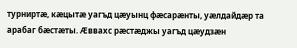турниртӕ, кӕцытӕ уагъд цӕуынц фӕсарӕнты, уӕлдайдӕр та арабаг бӕстӕты. Ӕввахс рӕстӕджы уагъд цӕудзӕн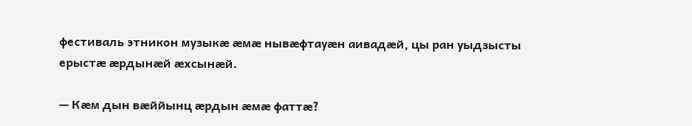фестиваль этникон музыкӕ ӕмӕ нывӕфтауӕн аивадӕй, цы ран уыдзысты ерыстӕ ӕрдынӕй ӕхсынӕй.

— Кӕм дын вӕййынц ӕрдын ӕмӕ фаттӕ?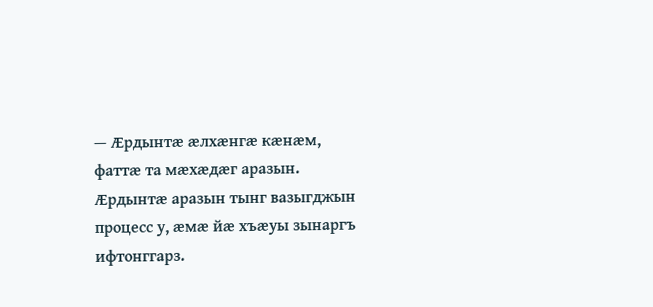— Ӕрдынтӕ ӕлхӕнгӕ кӕнӕм, фаттӕ та мӕхӕдӕг аразын. Ӕрдынтӕ аразын тынг вазыгджын процесс у, ӕмӕ йӕ хъӕуы зынаргъ ифтонггарз.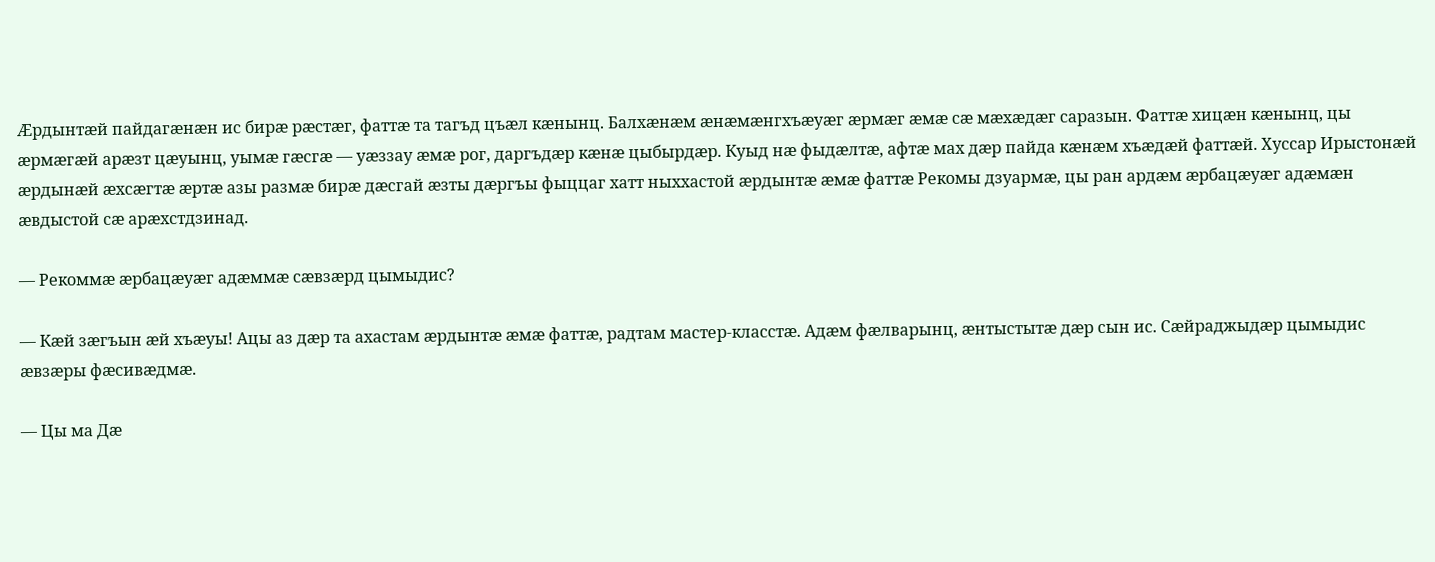Ӕрдынтӕй пайдагӕнӕн ис бирӕ рӕстӕг, фаттӕ та тагъд цъӕл кӕнынц. Балхӕнӕм ӕнӕмӕнгхъӕуӕг ӕрмӕг ӕмӕ сӕ мӕхӕдӕг саразын. Фаттӕ хицӕн кӕнынц, цы ӕрмӕгӕй арӕзт цӕуынц, уымӕ гӕсгӕ — уӕззау ӕмӕ рог, даргъдӕр кӕнӕ цыбырдӕр. Куыд нӕ фыдӕлтӕ, афтӕ мах дӕр пайда кӕнӕм хъӕдӕй фаттӕй. Хуссар Ирыстонӕй ӕрдынӕй ӕхсӕгтӕ ӕртӕ азы размӕ бирӕ дӕсгай ӕзты дӕргъы фыццаг хатт ныххастой ӕрдынтӕ ӕмӕ фаттӕ Рекомы дзуармӕ, цы ран ардӕм ӕрбацӕуӕг адӕмӕн ӕвдыстой сӕ арӕхстдзинад.

— Рекоммӕ ӕрбацӕуӕг адӕммӕ сӕвзӕрд цымыдис?

— Кӕй зӕгъын ӕй хъӕуы! Ацы аз дӕр та ахастам ӕрдынтӕ ӕмӕ фаттӕ, радтам мастер-класстӕ. Адӕм фӕлварынц, ӕнтыстытӕ дӕр сын ис. Сӕйраджыдӕр цымыдис ӕвзӕры фӕсивӕдмӕ.

— Цы ма Дӕ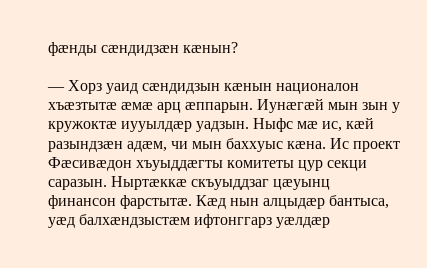фӕнды сӕндидзӕн кӕнын?

— Хорз уаид сӕндидзын кӕнын националон хъӕзтытӕ ӕмӕ арц ӕппарын. Иунӕгӕй мын зын у кружоктӕ иууылдӕр уадзын. Ныфс мӕ ис, кӕй разындзӕн адӕм, чи мын баххуыс кӕна. Ис проект Фӕсивӕдон хъуыддӕгты комитеты цур секци саразын. Ныртӕккӕ скъуыддзаг цӕуынц финансон фарстытӕ. Кӕд нын алцыдӕр бантыса, уӕд балхӕндзыстӕм ифтонггарз уӕлдӕр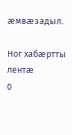ӕмвӕзадыл.

Ног хабӕртты лентӕ
0